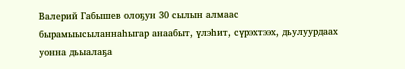Валерий Габышев олоҕун 30 сылын алмаас бырамыысыланнаһыгар анаабыт, үлэһит, сүрэхтээх, дьулуурдаах уонна дьыалаҕа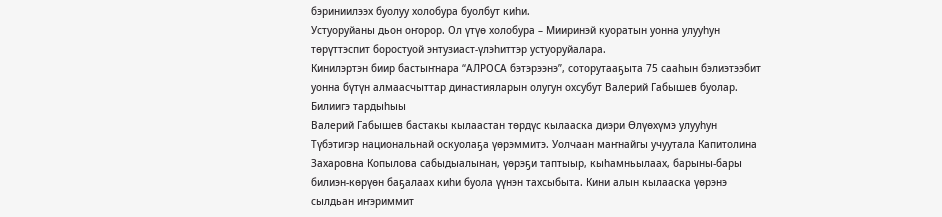бэриниилээх буолуу холобура буолбут киһи.
Устуоруйаны дьон оҥорор. Ол үтүө холобура – Мииринэй куоратын уонна улууһун төрүттэспит боростуой энтузиаст-үлэһиттэр устуоруйалара.
Кинилэртэн биир бастыҥнара “АЛРОСА бэтэрээнэ”, соторутааҕыта 75 сааһын бэлиэтээбит уонна бүтүн алмаасчыттар династияларын олугун охсубут Валерий Габышев буолар.
Билиигэ тардыһыы
Валерий Габышев бастакы кылаастан төрдүс кылааска диэри Өлүөхүмэ улууһун Түбэтигэр национальнай оскуолаҕа үөрэммитэ. Уолчаан маҥнайгы учуутала Капитолина Захаровна Копылова сабыдыалынан, үөрэҕи таптыыр, кыһамньылаах, барыны-бары билиэн-көрүөн баҕалаах киһи буола үүнэн тахсыбыта. Кини алын кылааска үөрэнэ сылдьан иҥэриммит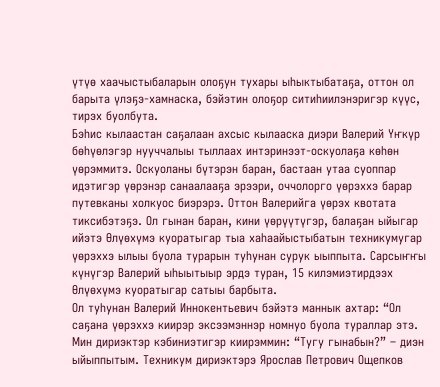үтүө хаачыстыбаларын олоҕун тухары ыһыктыбатаҕа, оттон ол барыта үлэҕэ-хамнаска, бэйэтин олоҕор ситиһиилэнэригэр күүс, тирэх буолбута.
Бэһис кылаастан саҕалаан ахсыс кылааска диэри Валерий Үҥкүр бөһүөлэгэр нууччалыы тыллаах интэринээт-оскуолаҕа көһөн үөрэммитэ. Оскуоланы бүтэрэн баран, бастаан утаа суоппар идэтигэр үөрэнэр санаалааҕа эрээри, оччолорго үөрэххэ барар путевканы холкуос биэрэрэ. Оттон Валерийга үөрэх квотата тиксибэтэҕэ. Ол гынан баран, кини үөрүүтүгэр, балаҕан ыйыгар ийэтэ Өлүөхүмэ куоратыгар тыа хаһаайыстыбатын техникумугар үөрэххэ ылыы буола турарын туһунан сурук ыыппыта. Сарсыҥҥы күнүгэр Валерий ыһыытыыр эрдэ туран, 15 килэмиэтирдээх Өлүөхүмэ куоратыгар сатыы барбыта.
Ол туһунан Валерий Иннокентьевич бэйэтэ маннык ахтар: “Ол саҕана үөрэххэ киирэр эксээмэннэр номнуо буола тураллар этэ. Мин дириэктэр кэбиниэтигэр киирэммин: “Тугу гынабын?” – диэн ыйыппытым. Техникум дириэктэрэ Ярослав Петрович Ощепков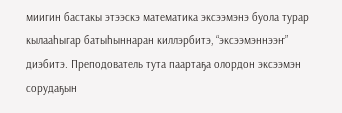миигин бастакы этээскэ математика эксээмэнэ буола турар кылааһыгар батыһыннаран киллэрбитэ, “эксээмэннээҥ” диэбитэ. Преподователь тута паартаҕа олордон эксээмэн сорудаҕын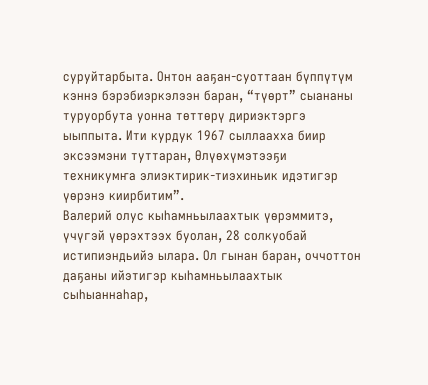суруйтарбыта. Онтон ааҕан-суоттаан бүппүтүм кэннэ бэрэбиэркэлээн баран, “түөрт” сыананы туруорбута уонна төттөрү дириэктэргэ ыыппыта. Ити курдук 1967 сыллаахха биир эксээмэни туттаран, Өлүөхүмэтээҕи техникумҥа элиэктирик-тиэхиньик идэтигэр үөрэнэ киирбитим”.
Валерий олус кыһамньылаахтык үөрэммитэ, үчүгэй үөрэхтээх буолан, 28 солкуобай истипиэндьийэ ылара. Ол гынан баран, оччоттон даҕаны ийэтигэр кыһамньылаахтык сыһыаннаһар,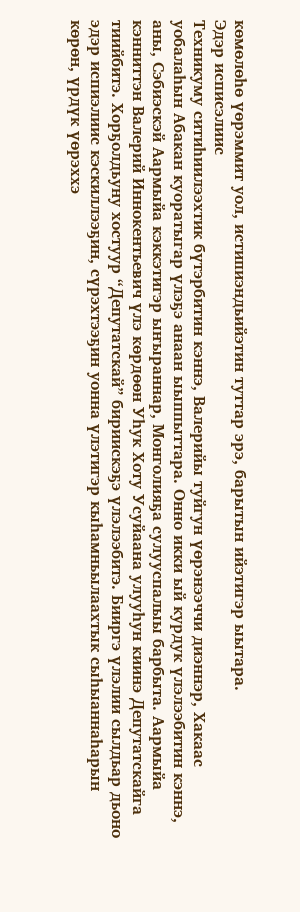көмөлөһө үөрэммит уол, истипиэндьийэтин туттар эрэ, барытын ийэтигэр ыытара.
Эдэр исписэлиис
Техникуму ситиһиилээхтик бүтэрбитин кэннэ, Валерийы туйгун үөрэнээччи диэннэр, Хакаас уобалаһын Абакан куоратыгар үлэҕэ анаан ыыппыттара. Онно икки ый курдук үлэлээбитин кэннэ, аны, Сэбиэскэй Аармыйа кэккэтигэр ыҥыраннар, Монголияҕа сулууспалыы барбыта. Аармыйа кэнниттэн Валерий Иннокентьевич үлэ көрдөөн Уһук Хоту Усуйаана улууһун киинэ Депутатскайга тиийбитэ. Хорҕолдьуну хостуур “Депутатскай” бириискэҕэ үлэлээбитэ. Бииргэ үлэлии сылдьар дьоно эдэр испиэлиис кэскиллээҕин, сүрэхтээҕин уонна үлэтигэр кыһамньылаахтык сыһыаннаһарын көрөн, үрдүк үөрэххэ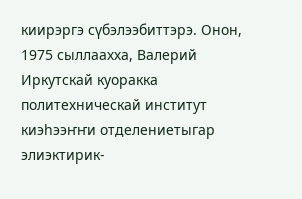киирэргэ сүбэлээбиттэрэ. Онон, 1975 сыллаахха, Валерий Иркутскай куоракка политехническай институт киэһээҥҥи отделениетыгар элиэктирик-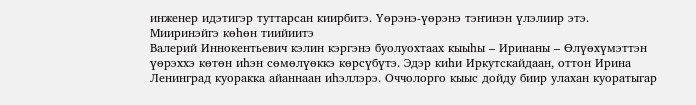инженер идэтигэр туттарсан киирбитэ. Үөрэнэ-үөрэнэ тэҥинэн үлэлиир этэ.
Мииринэйгэ көһөн тиийиитэ
Валерий Иннокентьевич кэлин кэргэнэ буолуохтаах кыыһы – Иринаны – Өлүөхүмэттэн үөрэххэ көтөн иһэн сөмөлүөккэ көрсүбүтэ. Эдэр киһи Иркутскайдаан, оттон Ирина Ленинград куоракка айаннаан иһэллэрэ. Оччолорго кыыс дойду биир улахан куоратыгар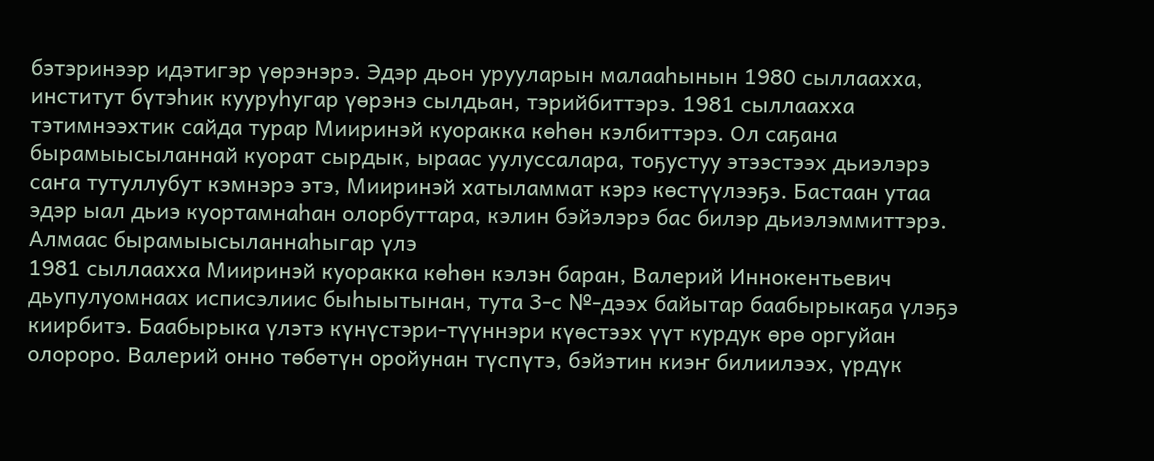бэтэринээр идэтигэр үөрэнэрэ. Эдэр дьон урууларын малааһынын 1980 сыллаахха, институт бүтэһик кууруһугар үөрэнэ сылдьан, тэрийбиттэрэ. 1981 сыллаахха тэтимнээхтик сайда турар Мииринэй куоракка көһөн кэлбиттэрэ. Ол саҕана бырамыысыланнай куорат сырдык, ыраас уулуссалара, тоҕустуу этээстээх дьиэлэрэ саҥа тутуллубут кэмнэрэ этэ, Мииринэй хатыламмат кэрэ көстүүлээҕэ. Бастаан утаа эдэр ыал дьиэ куортамнаһан олорбуттара, кэлин бэйэлэрэ бас билэр дьиэлэммиттэрэ.
Алмаас бырамыысыланнаһыгар үлэ
1981 сыллаахха Мииринэй куоракка көһөн кэлэн баран, Валерий Иннокентьевич дьупулуомнаах исписэлиис быһыытынан, тута 3-с №-дээх байытар баабырыкаҕа үлэҕэ киирбитэ. Баабырыка үлэтэ күнүстэри-түүннэри күөстээх үүт курдук өрө оргуйан олороро. Валерий онно төбөтүн оройунан түспүтэ, бэйэтин киэҥ билиилээх, үрдүк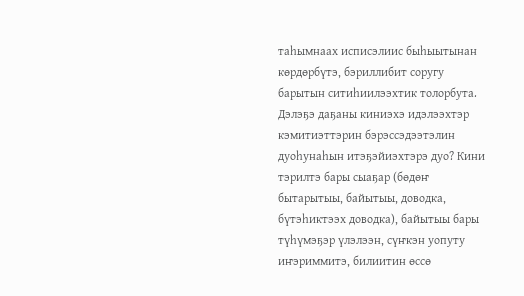таһымнаах исписэлиис быһыытынан көрдөрбүтэ, бэриллибит соругу барытын ситиһиилээхтик толорбута. Дэлэҕэ даҕаны киниэхэ идэлээхтэр кэмитиэттэрин бэрэссэдээтэлин дуоһунаһын итэҕэйиэхтэрэ дуо? Кини тэрилтэ бары сыаҕар (бөдөҥ бытарытыы, байытыы, доводка, бүтэһиктээх доводка), байытыы бары түһүмэҕэр үлэлээн, сүҥкэн уопуту иҥэриммитэ, билиитин өссө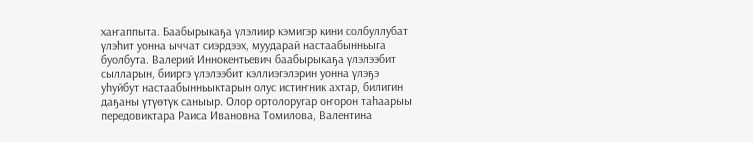хаҥаппыта. Баабырыкаҕа үлэлиир кэмигэр кини солбуллубат үлэһит уонна ыччат сиэрдээх, муударай настаабынньыга буолбута. Валерий Иннокентьевич баабырыкаҕа үлэлээбит сылларын, бииргэ үлэлээбит кэллиэгэлэрин уонна үлэҕэ уһуйбут настаабынньыктарын олус истиҥник ахтар, билигин даҕаны үтүөтүк саныыр. Олор ортолоругар оҥорон таһаарыы передовиктара Раиса Ивановна Томилова, Валентина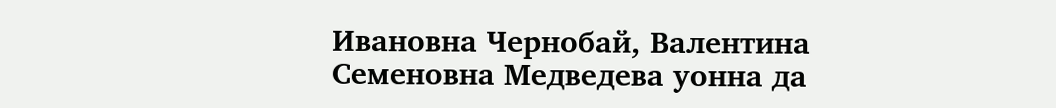Ивановна Чернобай, Валентина Семеновна Медведева уонна да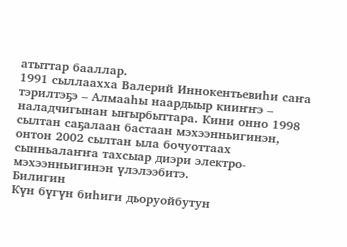атыттар бааллар.
1991 сыллаахха Валерий Иннокентьевиһи саҥа тэрилтэҕэ – Алмааһы наардыыр кииҥҥэ – наладчигынан ыҥырбыттара. Кини онно 1998 сылтан саҕалаан бастаан мэхээнньигинэн, онтон 2002 сылтан ыла бочуоттаах сынньалаҥҥа тахсыар диэри электро-мэхээнньигинэн үлэлээбитэ.
Билигин
Күн бүгүн биһиги дьоруойбутун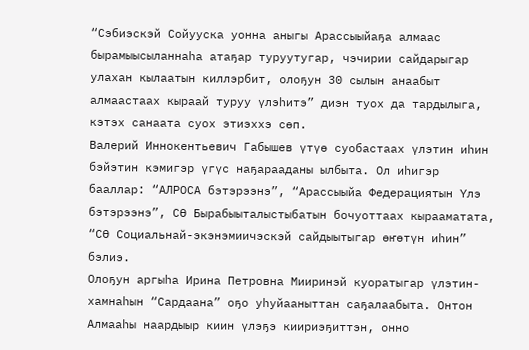“Сэбиэскэй Сойууска уонна аныгы Арассыыйаҕа алмаас бырамыысыланнаһа атаҕар туруутугар, чэчирии сайдарыгар улахан кылаатын киллэрбит, олоҕун 30 сылын анаабыт алмаастаах кыраай туруу үлэһитэ” диэн туох да тардылыга, кэтэх санаата суох этиэххэ сөп.
Валерий Иннокентьевич Габышев үтүө суобастаах үлэтин иһин бэйэтин кэмигэр үгүс наҕарааданы ылбыта. Ол иһигэр бааллар: “АЛРОСА бэтэрээнэ”, “Арассыыйа Федерациятын Үлэ бэтэрээнэ”, СӨ Бырабыыталыстыбатын бочуоттаах кырааматата, “СӨ Социальнай-экэнэмиичэскэй сайдыытыгар өҥөтүн иһин” бэлиэ.
Олоҕун аргыһа Ирина Петровна Мииринэй куоратыгар үлэтин-хамнаһын “Сардаана” оҕо уһуйааныттан саҕалаабыта. Онтон Алмааһы наардыыр киин үлэҕэ киириэҕиттэн, онно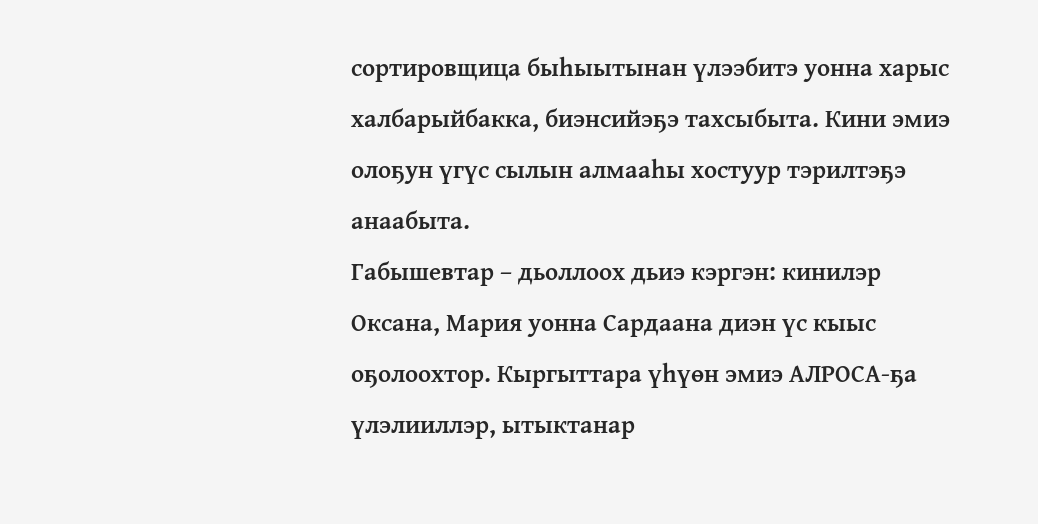сортировщица быһыытынан үлээбитэ уонна харыс халбарыйбакка, биэнсийэҕэ тахсыбыта. Кини эмиэ олоҕун үгүс сылын алмааһы хостуур тэрилтэҕэ анаабыта.
Габышевтар – дьоллоох дьиэ кэргэн: кинилэр Оксана, Мария уонна Сардаана диэн үс кыыс оҕолоохтор. Кыргыттара үһүөн эмиэ АЛРОСА-ҕа үлэлииллэр, ытыктанар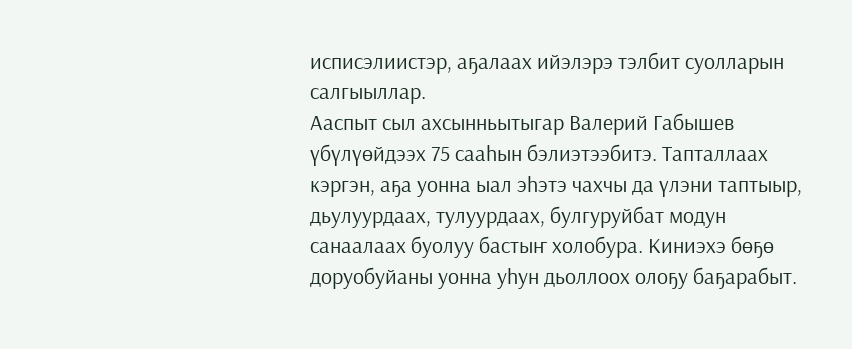исписэлиистэр, аҕалаах ийэлэрэ тэлбит суолларын салгыыллар.
Ааспыт сыл ахсынньытыгар Валерий Габышев үбүлүөйдээх 75 сааһын бэлиэтээбитэ. Тапталлаах кэргэн, аҕа уонна ыал эһэтэ чахчы да үлэни таптыыр, дьулуурдаах, тулуурдаах, булгуруйбат модун санаалаах буолуу бастыҥ холобура. Киниэхэ бөҕө доруобуйаны уонна уһун дьоллоох олоҕу баҕарабыт.